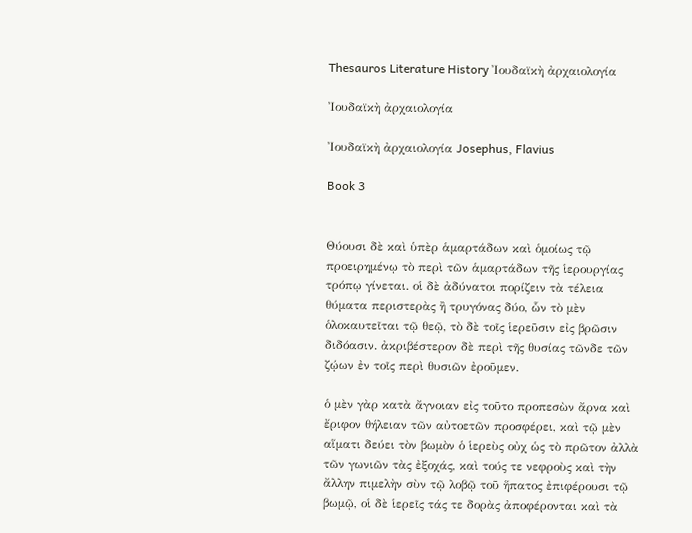Thesauros Literature History Ἰουδαϊκὴ ἀρχαιολογία

Ἰουδαϊκὴ ἀρχαιολογία

Ἰουδαϊκὴ ἀρχαιολογία Josephus, Flavius

Book 3


Θύουσι δὲ καὶ ὑπὲρ ἁμαρτάδων καὶ ὁμοίως τῷ προειρημένῳ τὸ περὶ τῶν ἁμαρτάδων τῆς ἱερουργίας τρόπῳ γίνεται. οἱ δὲ ἀδύνατοι πορίζειν τὰ τέλεια θύματα περιστερὰς ἢ τρυγόνας δύο, ὧν τὸ μὲν ὁλοκαυτεῖται τῷ θεῷ, τὸ δὲ τοῖς ἱερεῦσιν εἰς βρῶσιν διδόασιν. ἀκριβέστερον δὲ περὶ τῆς θυσίας τῶνδε τῶν ζῴων ἐν τοῖς περὶ θυσιῶν ἐροῦμεν.

ὁ μὲν γὰρ κατὰ ἄγνοιαν εἰς τοῦτο προπεσὼν ἄρνα καὶ ἔριφον θήλειαν τῶν αὐτοετῶν προσφέρει, καὶ τῷ μὲν αἵματι δεύει τὸν βωμὸν ὁ ἱερεὺς οὐχ ὡς τὸ πρῶτον ἀλλὰ τῶν γωνιῶν τὰς ἐξοχάς, καὶ τούς τε νεφροὺς καὶ τὴν ἄλλην πιμελὴν σὺν τῷ λοβῷ τοῦ ἥπατος ἐπιφέρουσι τῷ βωμῷ, οἱ δὲ ἱερεῖς τάς τε δορὰς ἀποφέρονται καὶ τὰ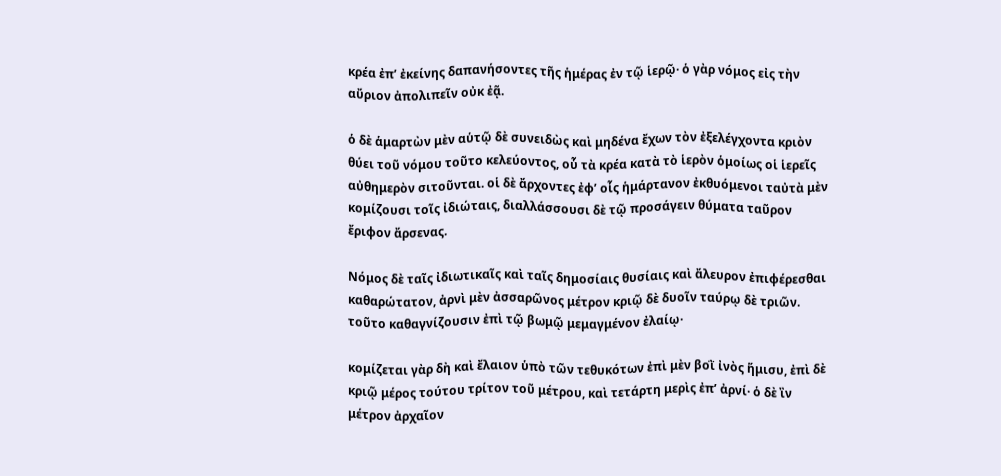κρέα ἐπʼ ἐκείνης δαπανήσοντες τῆς ἡμέρας ἐν τῷ ἱερῷ· ὁ γὰρ νόμος εἰς τὴν αὔριον ἀπολιπεῖν οὐκ ἐᾷ.

ὁ δὲ ἁμαρτὼν μὲν αὑτῷ δὲ συνειδὼς καὶ μηδένα ἔχων τὸν ἐξελέγχοντα κριὸν θύει τοῦ νόμου τοῦτο κελεύοντος, οὗ τὰ κρέα κατὰ τὸ ἱερὸν ὁμοίως οἱ ἱερεῖς αὐθημερὸν σιτοῦνται. οἱ δὲ ἄρχοντες ἐφʼ οἷς ἡμάρτανον ἐκθυόμενοι ταὐτὰ μὲν κομίζουσι τοῖς ἰδιώταις, διαλλάσσουσι δὲ τῷ προσάγειν θύματα ταῦρον ἔριφον ἄρσενας.

Νόμος δὲ ταῖς ἰδιωτικαῖς καὶ ταῖς δημοσίαις θυσίαις καὶ ἄλευρον ἐπιφέρεσθαι καθαρώτατον, ἀρνὶ μὲν ἀσσαρῶνος μέτρον κριῷ δὲ δυοῖν ταύρῳ δὲ τριῶν. τοῦτο καθαγνίζουσιν ἐπὶ τῷ βωμῷ μεμαγμένον ἐλαίῳ·

κομίζεται γὰρ δὴ καὶ ἔλαιον ὑπὸ τῶν τεθυκότων ἐπὶ μὲν βοῒ ἰνὸς ἥμισυ, ἐπὶ δὲ κριῷ μέρος τούτου τρίτον τοῦ μέτρου, καὶ τετάρτη μερὶς ἐπʼ ἀρνί· ὁ δὲ ἲν μέτρον ἀρχαῖον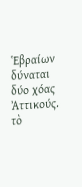Ἑβραίων δύναται δύο χόας Ἀττικούς. τὸ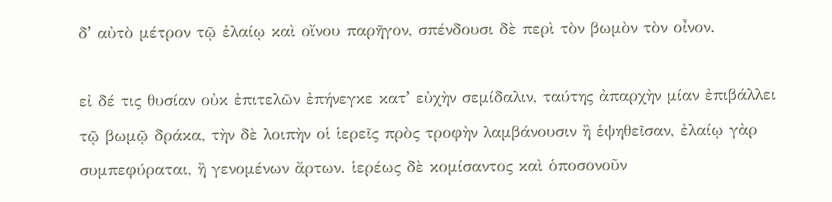δʼ αὐτὸ μέτρον τῷ ἐλαίῳ καὶ οἴνου παρῆγον, σπένδουσι δὲ περὶ τὸν βωμὸν τὸν οἶνον.

εἰ δέ τις θυσίαν οὐκ ἐπιτελῶν ἐπήνεγκε κατʼ εὐχὴν σεμίδαλιν, ταύτης ἀπαρχὴν μίαν ἐπιβάλλει τῷ βωμῷ δράκα, τὴν δὲ λοιπὴν οἱ ἱερεῖς πρὸς τροφὴν λαμβάνουσιν ἢ ἑψηθεῖσαν, ἐλαίῳ γὰρ συμπεφύραται, ἢ γενομένων ἄρτων. ἱερέως δὲ κομίσαντος καὶ ὁποσονοῦν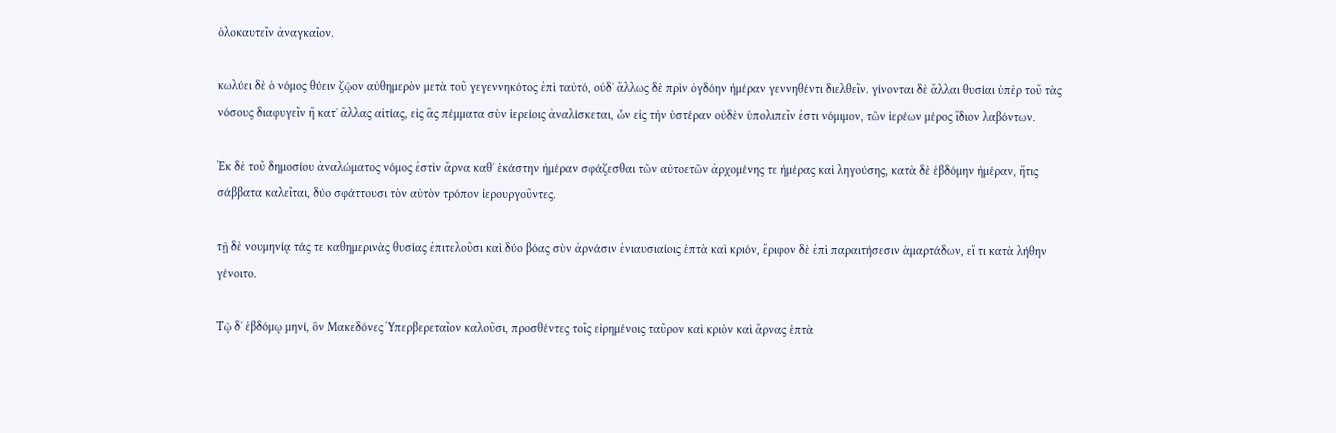ὁλοκαυτεῖν ἀναγκαῖον.

κωλύει δὲ ὁ νόμος θύειν ζῷον αὐθημερὸν μετὰ τοῦ γεγεννηκότος ἐπὶ ταὐτό, οὐδʼ ἄλλως δὲ πρὶν ὀγδόην ἡμέραν γεννηθέντι διελθεῖν. γίνονται δὲ ἄλλαι θυσίαι ὑπὲρ τοῦ τὰς νόσους διαφυγεῖν ἢ κατʼ ἄλλας αἰτίας, εἰς ἃς πέμματα σὺν ἱερείοις ἀναλίσκεται, ὧν εἰς τὴν ὑστέραν οὐδὲν ὑπολιπεῖν ἐστι νόμιμον, τῶν ἱερέων μέρος ἴδιον λαβόντων.

Ἐκ δὲ τοῦ δημοσίου ἀναλώματος νόμος ἐστὶν ἄρνα καθʼ ἑκάστην ἡμέραν σφάζεσθαι τῶν αὐτοετῶν ἀρχομένης τε ἡμέρας καὶ ληγούσης, κατὰ δὲ ἑβδόμην ἡμέραν, ἥτις σάββατα καλεῖται, δύο σφάττουσι τὸν αὐτὸν τρόπον ἱερουργοῦντες.

τῇ δὲ νουμηνίᾳ τάς τε καθημερινὰς θυσίας ἐπιτελοῦσι καὶ δύο βόας σὺν ἀρνάσιν ἐνιαυσιαίοις ἑπτὰ καὶ κριόν, ἔριφον δὲ ἐπὶ παραιτήσεσιν ἁμαρτάδων, εἴ τι κατὰ λήθην γένοιτο.

Τῷ δʼ ἑβδόμῳ μηνί, ὃν Μακεδόνες Ὑπερβερεταῖον καλοῦσι, προσθέντες τοῖς εἰρημένοις ταῦρον καὶ κριὸν καὶ ἄρνας ἑπτὰ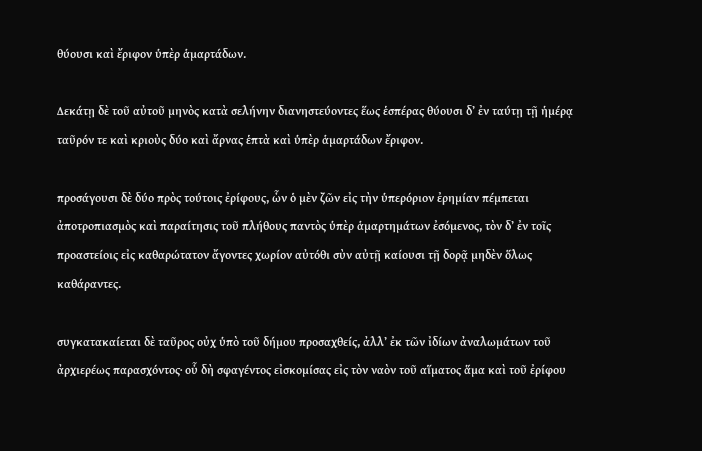θύουσι καὶ ἔριφον ὑπὲρ ἁμαρτάδων.

Δεκάτῃ δὲ τοῦ αὐτοῦ μηνὸς κατὰ σελήνην διανηστεύοντες ἕως ἑσπέρας θύουσι δʼ ἐν ταύτῃ τῇ ἡμέρᾳ ταῦρόν τε καὶ κριοὺς δύο καὶ ἄρνας ἑπτὰ καὶ ὑπὲρ ἁμαρτάδων ἔριφον.

προσάγουσι δὲ δύο πρὸς τούτοις ἐρίφους, ὧν ὁ μὲν ζῶν εἰς τὴν ὑπερόριον ἐρημίαν πέμπεται ἀποτροπιασμὸς καὶ παραίτησις τοῦ πλήθους παντὸς ὑπὲρ ἁμαρτημάτων ἐσόμενος, τὸν δʼ ἐν τοῖς προαστείοις εἰς καθαρώτατον ἄγοντες χωρίον αὐτόθι σὺν αὐτῇ καίουσι τῇ δορᾷ μηδὲν ὅλως καθάραντες.

συγκατακαίεται δὲ ταῦρος οὐχ ὑπὸ τοῦ δήμου προσαχθείς, ἀλλʼ ἐκ τῶν ἰδίων ἀναλωμάτων τοῦ ἀρχιερέως παρασχόντος· οὗ δὴ σφαγέντος εἰσκομίσας εἰς τὸν ναὸν τοῦ αἵματος ἅμα καὶ τοῦ ἐρίφου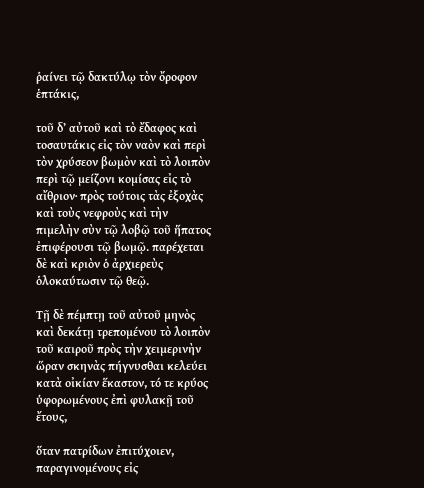ῥαίνει τῷ δακτύλῳ τὸν ὄροφον ἑπτάκις,

τοῦ δʼ αὐτοῦ καὶ τὸ ἔδαφος καὶ τοσαυτάκις εἰς τὸν ναὸν καὶ περὶ τὸν χρύσεον βωμὸν καὶ τὸ λοιπὸν περὶ τῷ μείζονι κομίσας εἰς τὸ αἴθριον· πρὸς τούτοις τὰς ἐξοχὰς καὶ τοὺς νεφροὺς καὶ τὴν πιμελὴν σὺν τῷ λοβῷ τοῦ ἥπατος ἐπιφέρουσι τῷ βωμῷ. παρέχεται δὲ καὶ κριὸν ὁ ἀρχιερεὺς ὁλοκαύτωσιν τῷ θεῷ.

Τῇ δὲ πέμπτῃ τοῦ αὐτοῦ μηνὸς καὶ δεκάτῃ τρεπομένου τὸ λοιπὸν τοῦ καιροῦ πρὸς τὴν χειμερινὴν ὥραν σκηνὰς πήγνυσθαι κελεύει κατὰ οἰκίαν ἕκαστον, τό τε κρύος ὑφορωμένους ἐπὶ φυλακῇ τοῦ ἔτους,

ὅταν πατρίδων ἐπιτύχοιεν, παραγινομένους εἰς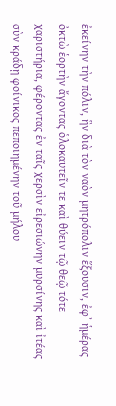ἐκείνην τὴν πόλιν, ἣν διὰ τὸν ναὸν μητρόπολιν ἕξουσιν, ἐφʼ ἡμέρας ὀκτὼ ἑορτὴν ἄγοντας ὁλοκαυτεῖν τε καὶ θύειν τῷ θεῷ τότε χαριστήρια, φέροντας ἐν ταῖς χερσὶν εἰρεσιώνην μυρσίνης καὶ ἰτέας σὺν κράδῃ φοίνικος πεποιημένην τοῦ μήλου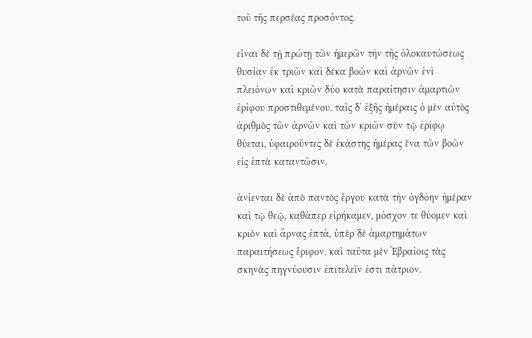τοῦ τῆς περσέας προσόντος.

εἶναι δὲ τῇ πρώτῃ τῶν ἡμερῶν τὴν τῆς ὁλοκαυτώσεως θυσίαν ἐκ τριῶν καὶ δέκα βοῶν καὶ ἀρνῶν ἑνὶ πλειόνων καὶ κριῶν δύο κατὰ παραίτησιν ἁμαρτιῶν ἐρίφου προστιθεμένου. ταῖς δʼ ἑξῆς ἡμέραις ὁ μὲν αὐτὸς ἀριθμὸς τῶν ἀρνῶν καὶ τῶν κριῶν σὺν τῷ ἐρίφῳ θύεται, ὑφαιροῦντες δὲ ἑκάστης ἡμέρας ἕνα τῶν βοῶν εἰς ἑπτὰ καταντῶσιν.

ἀνίενται δὲ ἀπὸ παντὸς ἔργου κατὰ τὴν ὀγδόην ἡμέραν καὶ τῷ θεῷ, καθάπερ εἰρήκαμεν, μόσχον τε θύομεν καὶ κριὸν καὶ ἄρνας ἑπτά, ὑπὲρ δὲ ἁμαρτημάτων παραιτήσεως ἔριφον. καὶ ταῦτα μὲν Ἑβραίοις τὰς σκηνὰς πηγνύουσιν ἐπιτελεῖν ἐστι πάτριον.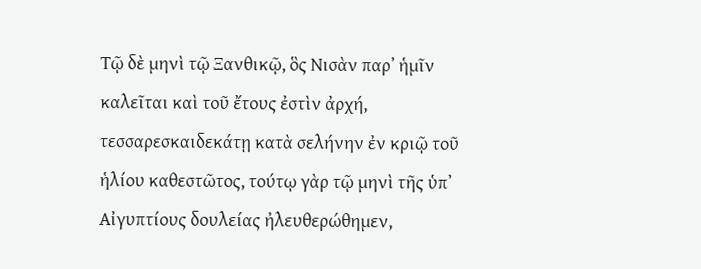Τῷ δὲ μηνὶ τῷ Ξανθικῷ, ὃς Νισὰν παρʼ ἡμῖν καλεῖται καὶ τοῦ ἔτους ἐστὶν ἀρχή, τεσσαρεσκαιδεκάτῃ κατὰ σελήνην ἐν κριῷ τοῦ ἡλίου καθεστῶτος, τούτῳ γὰρ τῷ μηνὶ τῆς ὑπʼ Αἰγυπτίους δουλείας ἠλευθερώθημεν,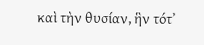καὶ τὴν θυσίαν, ἣν τότʼ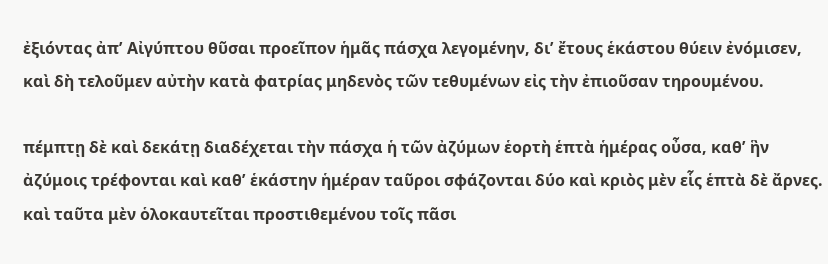ἐξιόντας ἀπʼ Αἰγύπτου θῦσαι προεῖπον ἡμᾶς πάσχα λεγομένην, διʼ ἔτους ἑκάστου θύειν ἐνόμισεν, καὶ δὴ τελοῦμεν αὐτὴν κατὰ φατρίας μηδενὸς τῶν τεθυμένων εἰς τὴν ἐπιοῦσαν τηρουμένου.

πέμπτῃ δὲ καὶ δεκάτῃ διαδέχεται τὴν πάσχα ἡ τῶν ἀζύμων ἑορτὴ ἑπτὰ ἡμέρας οὖσα, καθʼ ἣν ἀζύμοις τρέφονται καὶ καθʼ ἑκάστην ἡμέραν ταῦροι σφάζονται δύο καὶ κριὸς μὲν εἷς ἑπτὰ δὲ ἄρνες. καὶ ταῦτα μὲν ὁλοκαυτεῖται προστιθεμένου τοῖς πᾶσι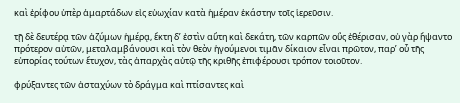καὶ ἐρίφου ὑπὲρ ἁμαρτάδων εἰς εὐωχίαν κατὰ ἡμέραν ἑκάστην τοῖς ἱερεῦσιν.

τῇ δὲ δευτέρᾳ τῶν ἀζύμων ἡμέρᾳ, ἕκτη δʼ ἐστὶν αὕτη καὶ δεκάτη, τῶν καρπῶν οὓς ἐθέρισαν, οὐ γὰρ ἥψαντο πρότερον αὐτῶν, μεταλαμβάνουσι καὶ τὸν θεὸν ἡγούμενοι τιμᾶν δίκαιον εἶναι πρῶτον, παρʼ οὗ τῆς εὐπορίας τούτων ἔτυχον, τὰς ἀπαρχὰς αὐτῷ τῆς κριθῆς ἐπιφέρουσι τρόπον τοιοῦτον.

φρύξαντες τῶν ἀσταχύων τὸ δράγμα καὶ πτίσαντες καὶ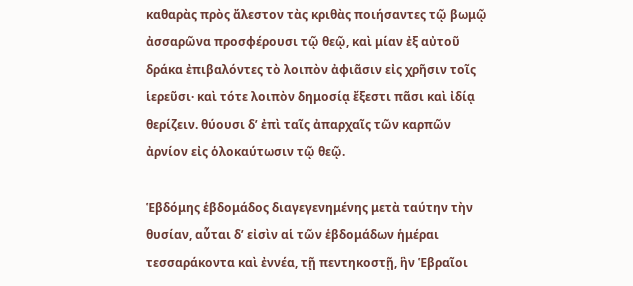καθαρὰς πρὸς ἄλεστον τὰς κριθὰς ποιήσαντες τῷ βωμῷ ἀσσαρῶνα προσφέρουσι τῷ θεῷ, καὶ μίαν ἐξ αὐτοῦ δράκα ἐπιβαλόντες τὸ λοιπὸν ἀφιᾶσιν εἰς χρῆσιν τοῖς ἱερεῦσι· καὶ τότε λοιπὸν δημοσίᾳ ἔξεστι πᾶσι καὶ ἰδίᾳ θερίζειν. θύουσι δʼ ἐπὶ ταῖς ἀπαρχαῖς τῶν καρπῶν ἀρνίον εἰς ὁλοκαύτωσιν τῷ θεῷ.

Ἑβδόμης ἑβδομάδος διαγεγενημένης μετὰ ταύτην τὴν θυσίαν, αὗται δʼ εἰσὶν αἱ τῶν ἑβδομάδων ἡμέραι τεσσαράκοντα καὶ ἐννέα, τῇ πεντηκοστῇ, ἣν Ἑβραῖοι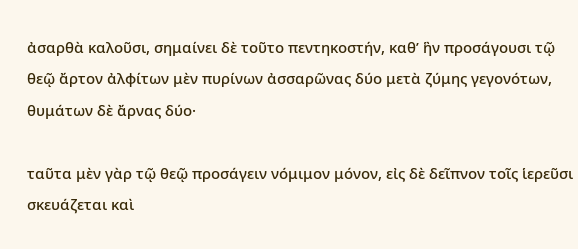ἀσαρθὰ καλοῦσι, σημαίνει δὲ τοῦτο πεντηκοστήν, καθʼ ἣν προσάγουσι τῷ θεῷ ἄρτον ἀλφίτων μὲν πυρίνων ἀσσαρῶνας δύο μετὰ ζύμης γεγονότων, θυμάτων δὲ ἄρνας δύο·

ταῦτα μὲν γὰρ τῷ θεῷ προσάγειν νόμιμον μόνον, εἰς δὲ δεῖπνον τοῖς ἱερεῦσι σκευάζεται καὶ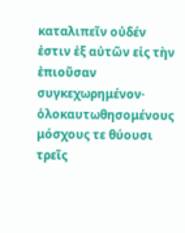καταλιπεῖν οὐδέν ἐστιν ἐξ αὐτῶν εἰς τὴν ἐπιοῦσαν συγκεχωρημένον· ὁλοκαυτωθησομένους μόσχους τε θύουσι τρεῖς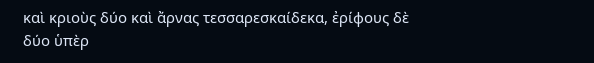καὶ κριοὺς δύο καὶ ἄρνας τεσσαρεσκαίδεκα, ἐρίφους δὲ δύο ὑπὲρ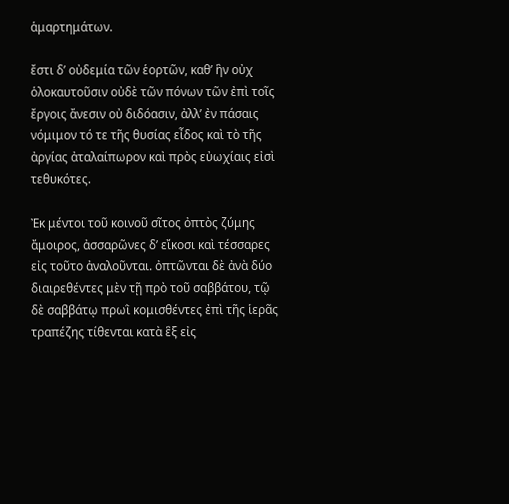ἁμαρτημάτων.

ἔστι δʼ οὐδεμία τῶν ἑορτῶν, καθʼ ἣν οὐχ ὁλοκαυτοῦσιν οὐδὲ τῶν πόνων τῶν ἐπὶ τοῖς ἔργοις ἄνεσιν οὐ διδόασιν, ἀλλʼ ἐν πάσαις νόμιμον τό τε τῆς θυσίας εἶδος καὶ τὸ τῆς ἀργίας ἀταλαίπωρον καὶ πρὸς εὐωχίαις εἰσὶ τεθυκότες.

Ἐκ μέντοι τοῦ κοινοῦ σῖτος ὀπτὸς ζύμης ἄμοιρος, ἀσσαρῶνες δʼ εἴκοσι καὶ τέσσαρες εἰς τοῦτο ἀναλοῦνται. ὀπτῶνται δὲ ἀνὰ δύο διαιρεθέντες μὲν τῇ πρὸ τοῦ σαββάτου, τῷ δὲ σαββάτῳ πρωῒ κομισθέντες ἐπὶ τῆς ἱερᾶς τραπέζης τίθενται κατὰ ἓξ εἰς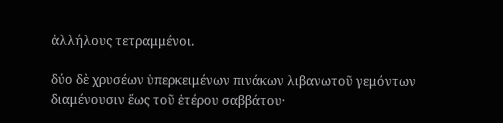ἀλλήλους τετραμμένοι.

δύο δὲ χρυσέων ὑπερκειμένων πινάκων λιβανωτοῦ γεμόντων διαμένουσιν ἕως τοῦ ἑτέρου σαββάτου·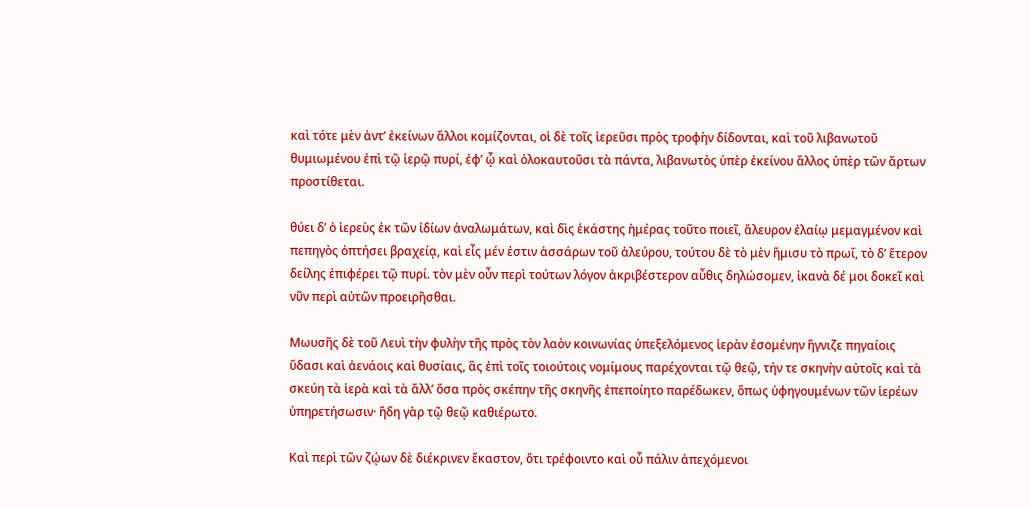καὶ τότε μὲν ἀντʼ ἐκείνων ἄλλοι κομίζονται, οἱ δὲ τοῖς ἱερεῦσι πρὸς τροφὴν δίδονται, καὶ τοῦ λιβανωτοῦ θυμιωμένου ἐπὶ τῷ ἱερῷ πυρί, ἐφʼ ᾧ καὶ ὁλοκαυτοῦσι τὰ πάντα, λιβανωτὸς ὑπὲρ ἐκείνου ἄλλος ὑπὲρ τῶν ἄρτων προστίθεται.

θύει δʼ ὁ ἱερεὺς ἐκ τῶν ἰδίων ἀναλωμάτων, καὶ δὶς ἑκάστης ἡμέρας τοῦτο ποιεῖ, ἄλευρον ἐλαίῳ μεμαγμένον καὶ πεπηγὸς ὀπτήσει βραχείᾳ, καὶ εἷς μέν ἐστιν ἀσσάρων τοῦ ἀλεύρου, τούτου δὲ τὸ μὲν ἥμισυ τὸ πρωΐ, τὸ δʼ ἕτερον δείλης ἐπιφέρει τῷ πυρί. τὸν μὲν οὖν περὶ τούτων λόγον ἀκριβέστερον αὖθις δηλώσομεν, ἱκανὰ δέ μοι δοκεῖ καὶ νῦν περὶ αὐτῶν προειρῆσθαι.

Μωυσῆς δὲ τοῦ Λευὶ τὴν φυλὴν τῆς πρὸς τὸν λαὸν κοινωνίας ὑπεξελόμενος ἱερὰν ἐσομένην ἥγνιζε πηγαίοις ὕδασι καὶ ἀενάοις καὶ θυσίαις, ἃς ἐπὶ τοῖς τοιούτοις νομίμους παρέχονται τῷ θεῷ, τήν τε σκηνὴν αὐτοῖς καὶ τὰ σκεύη τὰ ἱερὰ καὶ τὰ ἄλλʼ ὅσα πρὸς σκέπην τῆς σκηνῆς ἐπεποίητο παρέδωκεν, ὅπως ὑφηγουμένων τῶν ἱερέων ὑπηρετήσωσιν· ἤδη γὰρ τῷ θεῷ καθιέρωτο.

Καὶ περὶ τῶν ζῴων δὲ διέκρινεν ἕκαστον, ὅτι τρέφοιντο καὶ οὗ πάλιν ἀπεχόμενοι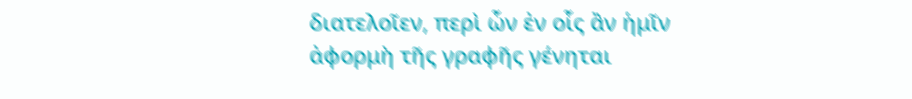διατελοῖεν, περὶ ὧν ἐν οἷς ἂν ἡμῖν ἀφορμὴ τῆς γραφῆς γένηται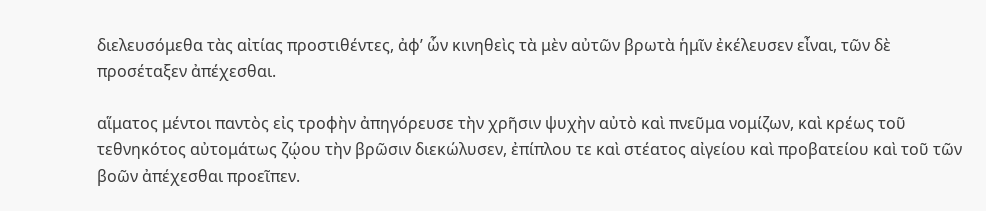διελευσόμεθα τὰς αἰτίας προστιθέντες, ἀφʼ ὧν κινηθεὶς τὰ μὲν αὐτῶν βρωτὰ ἡμῖν ἐκέλευσεν εἶναι, τῶν δὲ προσέταξεν ἀπέχεσθαι.

αἵματος μέντοι παντὸς εἰς τροφὴν ἀπηγόρευσε τὴν χρῆσιν ψυχὴν αὐτὸ καὶ πνεῦμα νομίζων, καὶ κρέως τοῦ τεθνηκότος αὐτομάτως ζῴου τὴν βρῶσιν διεκώλυσεν, ἐπίπλου τε καὶ στέατος αἰγείου καὶ προβατείου καὶ τοῦ τῶν βοῶν ἀπέχεσθαι προεῖπεν.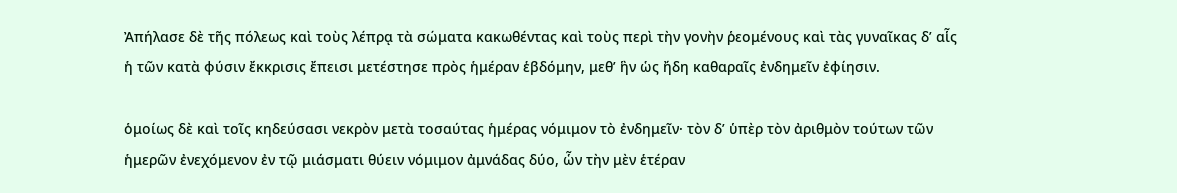Ἀπήλασε δὲ τῆς πόλεως καὶ τοὺς λέπρᾳ τὰ σώματα κακωθέντας καὶ τοὺς περὶ τὴν γονὴν ῥεομένους καὶ τὰς γυναῖκας δʼ αἷς ἡ τῶν κατὰ φύσιν ἔκκρισις ἔπεισι μετέστησε πρὸς ἡμέραν ἑβδόμην, μεθʼ ἣν ὡς ἤδη καθαραῖς ἐνδημεῖν ἐφίησιν.

ὁμοίως δὲ καὶ τοῖς κηδεύσασι νεκρὸν μετὰ τοσαύτας ἡμέρας νόμιμον τὸ ἐνδημεῖν· τὸν δʼ ὑπὲρ τὸν ἀριθμὸν τούτων τῶν ἡμερῶν ἐνεχόμενον ἐν τῷ μιάσματι θύειν νόμιμον ἀμνάδας δύο, ὧν τὴν μὲν ἑτέραν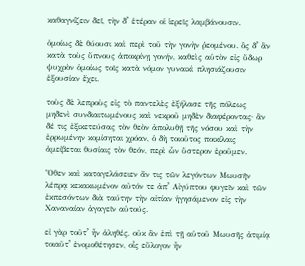καθαγνίζειν δεῖ, τὴν δʼ ἑτέραν οἱ ἱερεῖς λαμβάνουσιν.

ὁμοίως δὲ θύουσι καὶ περὶ τοῦ τὴν γονὴν ῥεομένου. ὃς δʼ ἂν κατὰ τοὺς ὕπνους ἀποκρίνῃ γονήν, καθεὶς αὑτὸν εἰς ὕδωρ ψυχρὸν ὁμοίως τοῖς κατὰ νόμον γυναικὶ πλησιάζουσιν ἐξουσίαν ἔχει.

τοὺς δὲ λεπροὺς εἰς τὸ παντελὲς ἐξήλασε τῆς πόλεως μηδενὶ συνδιαιτωμένους καὶ νεκροῦ μηδὲν διαφέροντας· ἂν δέ τις ἐξικετεύσας τὸν θεὸν ἀπολυθῇ τῆς νόσου καὶ τὴν ἐρρωμένην κομίσηται χρόαν, ὁ δὴ τοιοῦτος ποικίλαις ἀμείβεται θυσίαις τὸν θεόν, περὶ ὧν ὕστερον ἐροῦμεν.

Ὅθεν καὶ καταγελάσειεν ἄν τις τῶν λεγόντων Μωυσῆν λέπρᾳ κεκακωμένον αὐτόν τε ἀπʼ Αἰγύπτου φυγεῖν καὶ τῶν ἐκπεσόντων διὰ ταύτην τὴν αἰτίαν ἡγησάμενον εἰς τὴν Χαναναίαν ἀγαγεῖν αὐτούς.

εἰ γὰρ τοῦτʼ ἦν ἀληθές, οὐκ ἂν ἐπὶ τῇ αὑτοῦ Μωυσῆς ἀτιμίᾳ τοιαῦτʼ ἐνομοθέτησεν, οἷς εὔλογον ἦν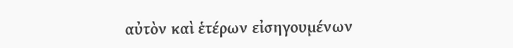αὐτὸν καὶ ἑτέρων εἰσηγουμένων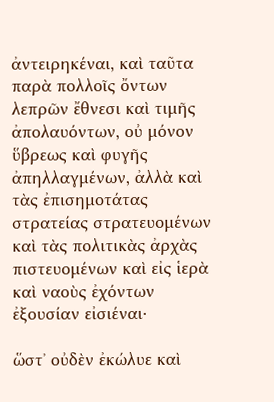ἀντειρηκέναι, καὶ ταῦτα παρὰ πολλοῖς ὄντων λεπρῶν ἔθνεσι καὶ τιμῆς ἀπολαυόντων, οὐ μόνον ὕβρεως καὶ φυγῆς ἀπηλλαγμένων, ἀλλὰ καὶ τὰς ἐπισημοτάτας στρατείας στρατευομένων καὶ τὰς πολιτικὰς ἀρχὰς πιστευομένων καὶ εἰς ἱερὰ καὶ ναοὺς ἐχόντων ἐξουσίαν εἰσιέναι·

ὥστʼ οὐδὲν ἐκώλυε καὶ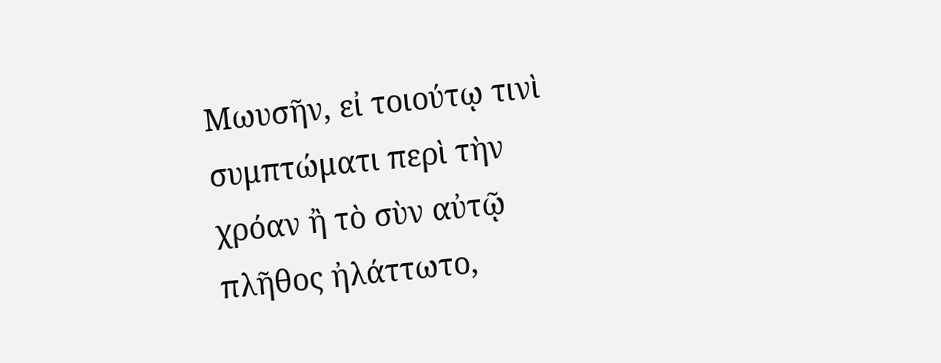Μωυσῆν, εἰ τοιούτῳ τινὶ συμπτώματι περὶ τὴν χρόαν ἢ τὸ σὺν αὐτῷ πλῆθος ἠλάττωτο,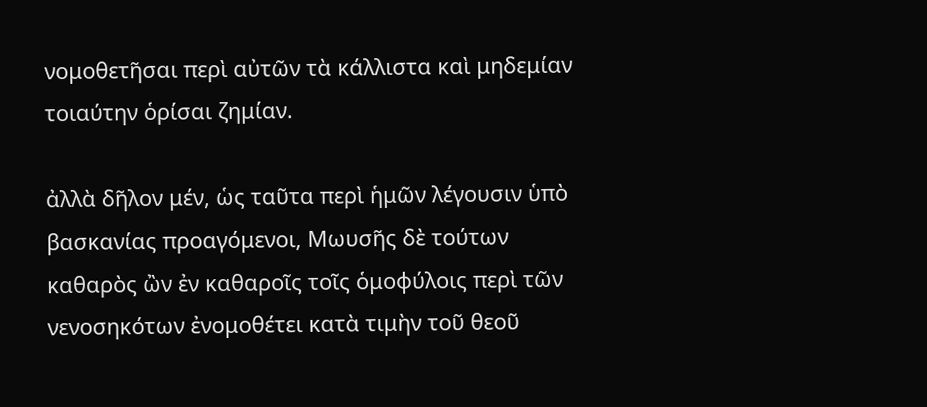νομοθετῆσαι περὶ αὐτῶν τὰ κάλλιστα καὶ μηδεμίαν τοιαύτην ὁρίσαι ζημίαν.

ἀλλὰ δῆλον μέν, ὡς ταῦτα περὶ ἡμῶν λέγουσιν ὑπὸ βασκανίας προαγόμενοι, Μωυσῆς δὲ τούτων καθαρὸς ὢν ἐν καθαροῖς τοῖς ὁμοφύλοις περὶ τῶν νενοσηκότων ἐνομοθέτει κατὰ τιμὴν τοῦ θεοῦ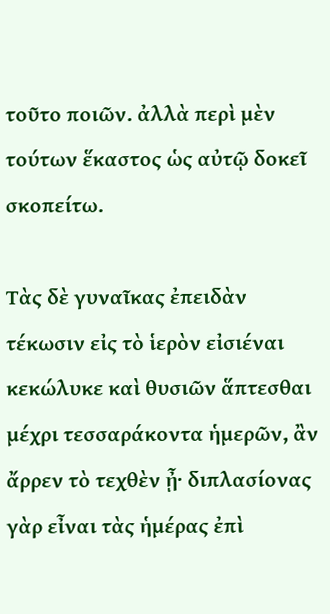τοῦτο ποιῶν. ἀλλὰ περὶ μὲν τούτων ἕκαστος ὡς αὐτῷ δοκεῖ σκοπείτω.

Τὰς δὲ γυναῖκας ἐπειδὰν τέκωσιν εἰς τὸ ἱερὸν εἰσιέναι κεκώλυκε καὶ θυσιῶν ἅπτεσθαι μέχρι τεσσαράκοντα ἡμερῶν, ἂν ἄρρεν τὸ τεχθὲν ᾖ· διπλασίονας γὰρ εἶναι τὰς ἡμέρας ἐπὶ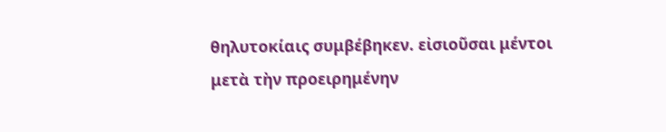θηλυτοκίαις συμβέβηκεν. εἰσιοῦσαι μέντοι μετὰ τὴν προειρημένην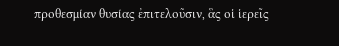προθεσμίαν θυσίας ἐπιτελοῦσιν, ἃς οἱ ἱερεῖς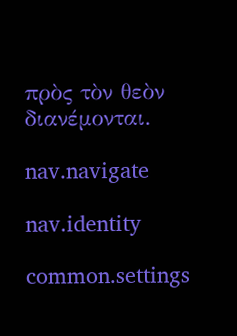πρὸς τὸν θεὸν διανέμονται.

nav.navigate

nav.identity

common.settings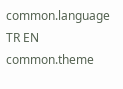common.language
TR EN
common.theme